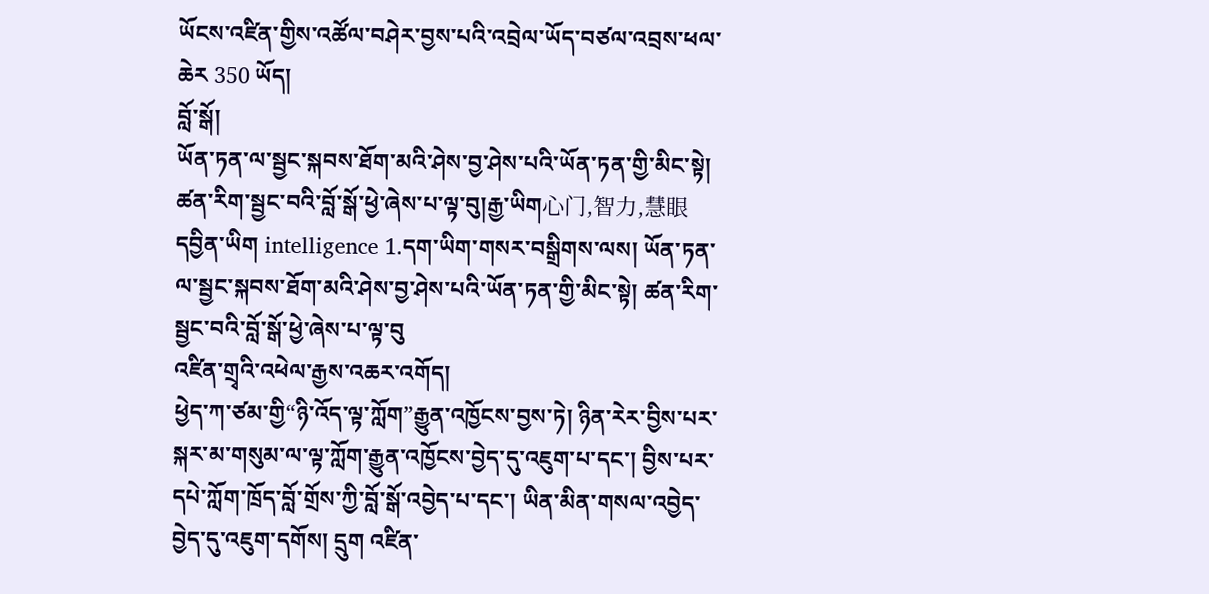ཡོངས་འཛིན་གྱིས་འཚོལ་བཤེར་བྱས་པའི་འབྲེལ་ཡོད་བཙལ་འབྲས་ཕལ་ཆེར 350 ཡོད།
བློ་སྒོ།
ཡོན་ཏན་ལ་སྦྱང་སྐབས་ཐོག་མའི་ཤེས་བྱ་ཤེས་པའི་ཡོན་ཏན་གྱི་མིང་སྟེ། ཚན་རིག་སྦྱང་བའི་བློ་སྒོ་ཕྱེ་ཞེས་པ་ལྟ་བུ།རྒྱ་ཡིག心门,智力,慧眼 དབྱིན་ཡིག intelligence 1.དག་ཡིག་གསར་བསྒྲིགས་ལས། ཡོན་ཏན་ལ་སྦྱང་སྐབས་ཐོག་མའི་ཤེས་བྱ་ཤེས་པའི་ཡོན་ཏན་གྱི་མིང་སྟེ། ཚན་རིག་སྦྱང་བའི་བློ་སྒོ་ཕྱེ་ཞེས་པ་ལྟ་བུ
འཛིན་གྲྭའི་འཕེལ་རྒྱས་འཆར་འགོད།
ཕྱེད་ཀ་ཙམ་གྱི“ཉི་འོད་ལྟ་ཀློག”རྒྱུན་འཁྱོངས་བྱས་ཏེ། ཉིན་རེར་བྱིས་པར་སྐར་མ་གསུམ་ལ་ལྟ་ཀློག་རྒྱུན་འཁྱོངས་བྱེད་དུ་འཇུག་པ་དང་། བྱིས་པར་དཔེ་ཀློག་ཁྲོད་བློ་གྲོས་ཀྱི་བློ་སྒོ་འབྱེད་པ་དང་། ཡིན་མིན་གསལ་འབྱེད་བྱེད་དུ་འཇུག་དགོས། དྲུག འཛིན་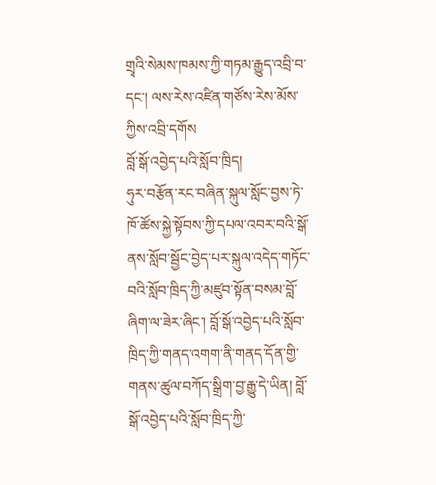གྲྭའི་སེམས་ཁམས་ཀྱི་གཏམ་རྒྱུད་འབྲི་བ་དང་། ལས་རེས་འཛིན་གཙོས་རེས་མོས་ཀྱིས་འབྲི་དགོས
བློ་སྒོ་འབྱེད་པའི་སློབ་ཁྲིད།
ཧུར་བརྩོན་རང་བཞིན་སྐུལ་སློང་བྱས་ཏེ་ཁོ་ཚོས་སྐྱེ་སྟོབས་ཀྱི་དཔལ་འབར་བའི་སྒོ་ནས་སློབ་སྦྱོང་བྱེད་པར་སྐུལ་འདེད་གཏོང་བའི་སློབ་ཁྲིད་ཀྱི་མཛུབ་སྟོན་བསམ་བློ་ཞིག་ལ་ཟེར་ཞིང་། བློ་སྒོ་འབྱེད་པའི་སློབ་ཁྲིད་ཀྱི་གནད་འགག་ནི་གནད་དོན་གྱི་གནས་ཚུལ་བཀོད་སྒྲིག་བྱ་རྒྱུ་དེ་ཡིན། བློ་སྒོ་འབྱེད་པའི་སློབ་ཁྲིད་ཀྱི་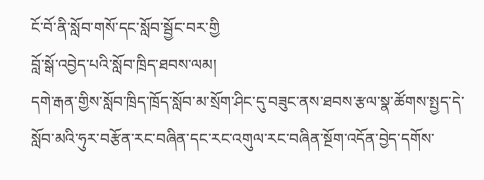ངོ་བོ་ནི་སློབ་གསོ་དང་སློབ་སྦྱོང་བར་གྱི
བློ་སྒོ་འབྱེད་པའི་སློབ་ཁྲིད་ཐབས་ལམ།
དགེ་རྒན་གྱིས་སློབ་ཁྲིད་ཁྲོད་སློབ་མ་སྲོག་ཤིང་དུ་བཟུང་ནས་ཐབས་རྩལ་སྣ་ཚོགས་སྤྱད་དེ་སློབ་མའི་ཧུར་བརྩོན་རང་བཞིན་དང་རང་འགུལ་རང་བཞིན་སྔོག་འདོན་བྱེད་དགོས་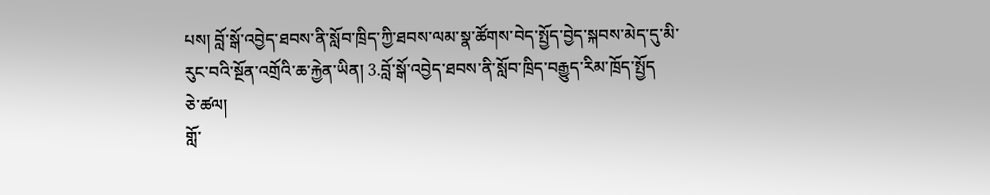པས། བློ་སྒོ་འབྱེད་ཐབས་ནི་སློབ་ཁྲིད་ཀྱི་ཐབས་ལམ་སྣ་ཚོགས་བེད་སྤྱོད་བྱེད་སྐབས་མེད་དུ་མི་རུང་བའི་སྔོན་འགྲོའི་ཆ་རྐྱེན་ཡིན། 3.བློ་སྒོ་འབྱེད་ཐབས་ནི་སློབ་ཁྲིད་བརྒྱུད་རིམ་ཁྲོད་སྤྱོད
ཅེ་ཚལ།
གློ་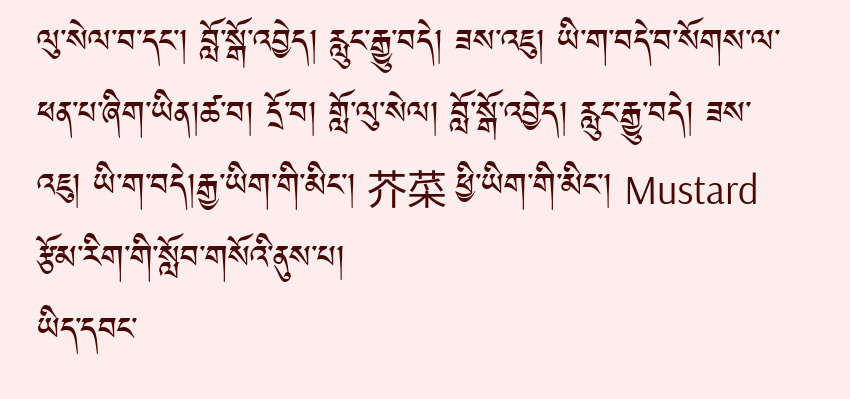ལུ་སེལ་བ་དང་། བློ་སྒོ་འབྱེད། རླུང་རྒྱུ་བདེ། ཟས་འཇུ། ཡི་ག་བདེ་བ་སོགས་ལ་ཕན་པ་ཞིག་ཡིན།ཚ་བ། དྲོ་བ། གློ་ལུ་སེལ། བློ་སྒོ་འབྱེད། རླུང་རྒྱུ་བདེ། ཟས་འཇུ། ཡི་ག་བདེ།རྒྱ་ཡིག་གི་མིང་། 芥菜 ཕྱི་ཡིག་གི་མིང་། Mustard
རྩོམ་རིག་གི་སློབ་གསོའི་ནུས་པ།
ཡིད་དབང་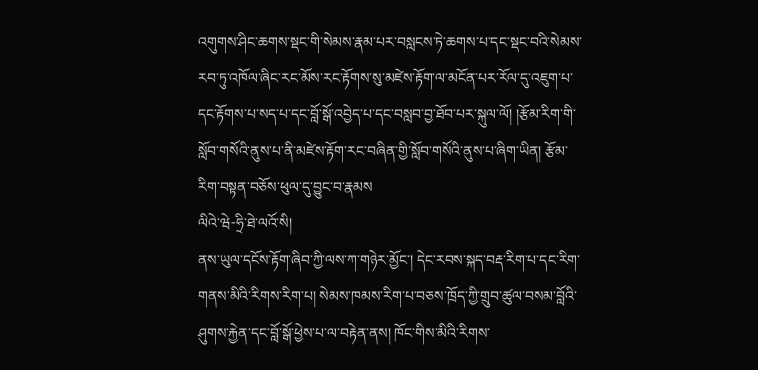འགུགས་ཤིང་ཆགས་སྡང་གི་སེམས་རྣམ་པར་བསླངས་ཏེ་ཆགས་པ་དང་སྡང་བའི་སེམས་རབ་ཏུ་འཁོལ་ཞིང་རང་མོས་རང་རྟོགས་སུ་མཛེས་རྟོག་ལ་མངོན་པར་རོལ་དུ་འཇུག་པ་དང་རྟོགས་པ་སད་པ་དང་བློ་སྒོ་འབྱེད་པ་དང་བསླབ་བྱ་ཐོབ་པར་སྐུལ་ལོ། །རྩོམ་རིག་གི་སློབ་གསོའི་ནུས་པ་ནི་མཛེས་རྟོག་རང་བཞིན་གྱི་སློབ་གསོའི་ནུས་པ་ཞིག་ཡིན། རྩོམ་རིག་བསྟན་བཅོས་ཕུལ་དུ་བྱུང་བ་རྣམས
ལིའེ་ཝེ-ཧྲི་ཐེ་ལའོ་སི།
ནས་ཡུལ་དངོས་རྟོག་ཞིབ་ཀྱི་ལས་ཀ་གཉེར་མྱོང་། དེང་རབས་སྐད་བརྡ་རིག་པ་དང་རིག་གནས་མིའི་རིགས་རིག་པ། སེམས་ཁམས་རིག་པ་བཅས་ཁྲོད་ཀྱི་གྲུབ་ཚུལ་བསམ་བློའི་ཤུགས་རྐྱེན་དང་བློ་སྒོ་ཕྱེས་པ་ལ་བརྟེན་ནས། ཁོང་གིས་མིའི་རིགས་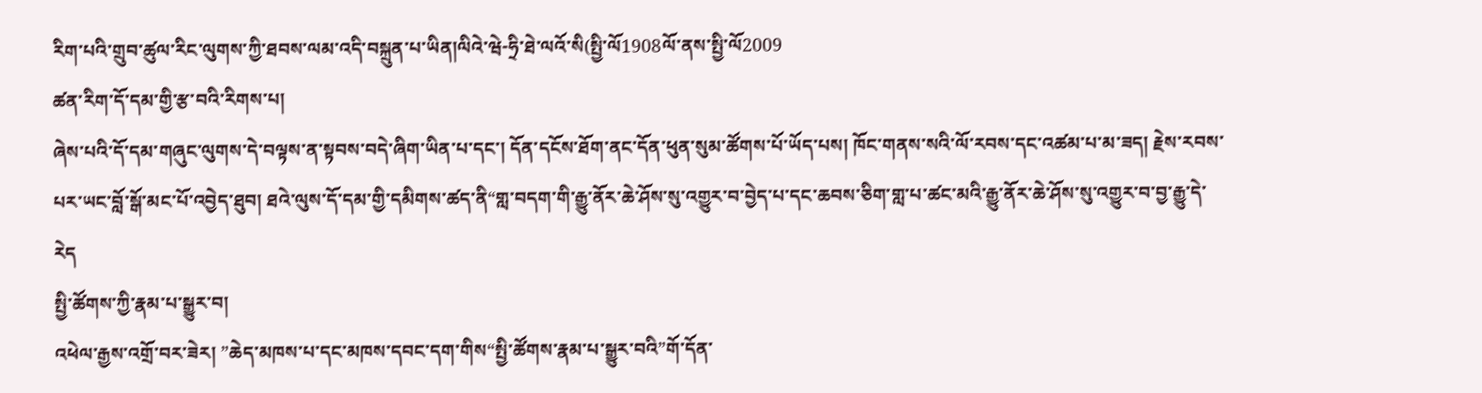རིག་པའི་གྲུབ་ཚུལ་རིང་ལུགས་ཀྱི་ཐབས་ལམ་འདི་བསྐྲུན་པ་ཡིན།ལིའེ་ཝེ-ཧྲི་ཐེ་ལའོ་སི(སྤྱི་ལོ1908ལོ་ནས་སྤྱི་ལོ2009
ཚན་རིག་དོ་དམ་གྱི་རྩ་བའི་རིགས་པ།
ཞེས་པའི་དོ་དམ་གཞུང་ལུགས་དེ་བལྟས་ན་སྟབས་བདེ་ཞིག་ཡིན་པ་དང་། དོན་དངོས་ཐོག་ནང་དོན་ཕུན་སུམ་ཚོགས་པོ་ཡོད་པས། ཁོང་གནས་སའི་ལོ་རབས་དང་འཚམ་པ་མ་ཟད། རྗེས་རབས་པར་ཡང་བློ་སྒོ་མང་པོ་འབྱེད་ཐུབ། ཐའེ་ལུས་དོ་དམ་གྱི་དམིགས་ཚད་ནི“གླ་བདག་གི་རྒྱུ་ནོར་ཆེ་ཤོས་སུ་འགྱུར་བ་བྱེད་པ་དང་ཆབས་ཅིག་གླ་པ་ཚང་མའི་རྒྱུ་ནོར་ཆེ་ཤོས་སུ་འགྱུར་བ་བྱ་རྒྱུ་དེ་རེད
སྤྱི་ཚོགས་ཀྱི་རྣམ་པ་སྒྱུར་བ།
འཕེལ་རྒྱས་འགྲོ་བར་ཟེར། ”ཆེད་མཁས་པ་དང་མཁས་དབང་དག་གིས“སྤྱི་ཚོགས་རྣམ་པ་སྒྱུར་བའི”གོ་དོན་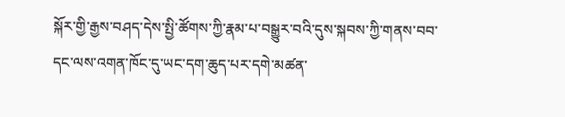སྐོར་གྱི་རྒྱས་བཤད་དེས་སྤྱི་ཚོགས་ཀྱི་རྣམ་པ་བསྒྱུར་བའི་དུས་སྐབས་ཀྱི་གནས་བབ་དང་ལས་འགན་ཁོང་དུ་ཡང་དག་ཆུད་པར་དགེ་མཚན་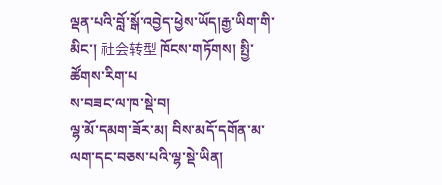ལྡན་པའི་བློ་སྒོ་འབྱེད་ཕྱེས་ཡོད།རྒྱ་ཡིག་གི་མིང་། 社会转型 ཁོངས་གཏོགས། སྤྱི་ཚོགས་རིག་པ
ས་བཟང་ལ་ཁ་སྡེ་བ།
ལྷ་མོ་དམག་ཟོར་མ། བིས་མདོ་དགོན་མ་ལག་དང་བཅས་པའི་ལྷ་སྡེ་ཡིན།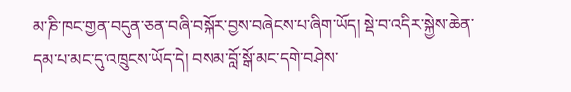མ་ཎི་ཁང་གྱན་བདུན་ཅན་བཞི་བསྐོར་བྱས་བཞེངས་པ་ཞིག་ཡོད། སྡེ་བ་འདིར་སྐྱེས་ཆེན་དམ་པ་མང་དུ་འཁྲུངས་ཡོད་དེ། བསམ་བློ་སྒོ་མང་དགེ་བཤེས་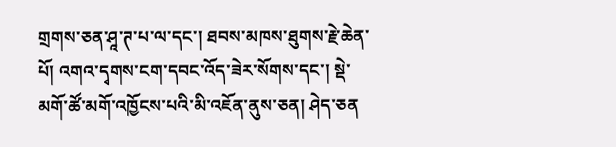གྲགས་ཅན་ཤཱ་ཊ་པ་ལ་དང་། ཐབས་མཁས་ཐུགས་རྗེ་ཆེན་པོ། འགའ་དྭགས་ངག་དབང་འོད་ཟེར་སོགས་དང་། སྡེ་མགོ་ཚོ་མགོ་འཁྱོངས་པའི་མི་འཇོན་ནུས་ཅན། ཤེད་ཅན